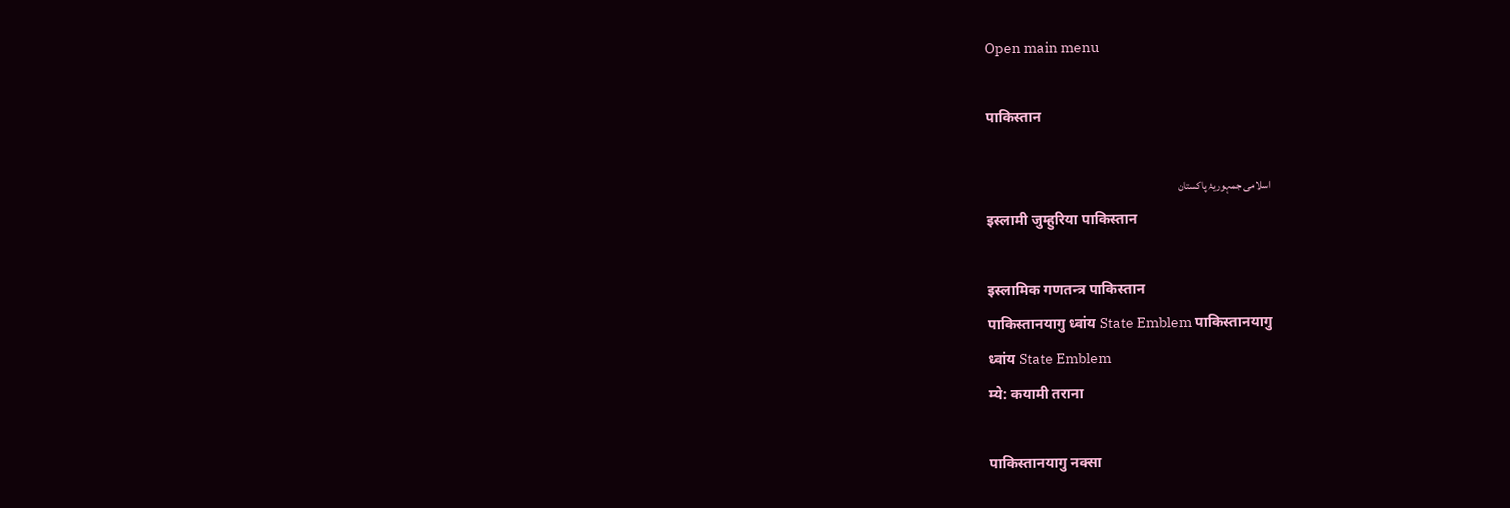Open main menu

पाकिस्तान

اسلامی جمہوریۂ پاکستان
इस्लामी जुम्हुरिया पाकिस्तान

इस्लामिक गणतन्त्र पाकिस्तान
पाकिस्तानयागु ध्वांय State Emblem पाकिस्तानयागु
ध्वांय State Emblem
म्ये: कयामी तराना

पाकिस्तानयागु नक्सा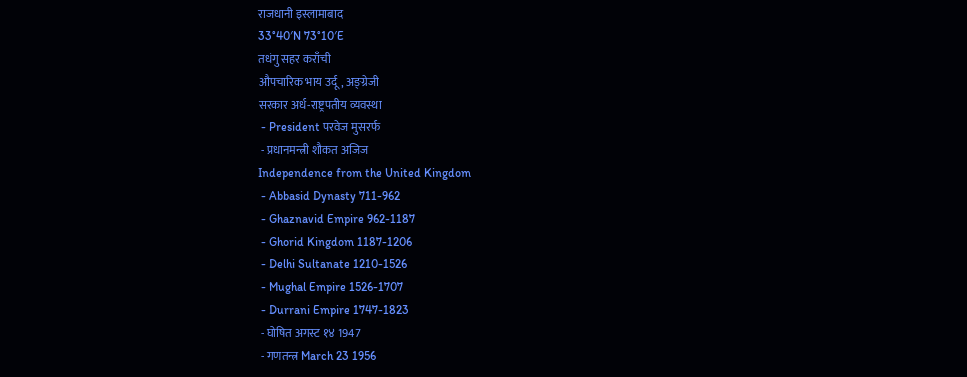राजधानी इस्लामाबाद
33°40′N 73°10′E
तधंगु सहर कराँची
औपचारिक भाय उर्दू, अङ्ग्रेजी
सरकार अर्ध-राष्ट्रपतीय व्यवस्था
 - President परवेज मुसरर्फ
 - प्रधानमन्त्री शौकत अजिज
Independence from the United Kingdom
 - Abbasid Dynasty 711-962
 - Ghaznavid Empire 962-1187
 - Ghorid Kingdom 1187-1206
 - Delhi Sultanate 1210-1526
 - Mughal Empire 1526-1707
 - Durrani Empire 1747-1823
 - घोषित अगस्ट १४ 1947
 - गणतन्त्र March 23 1956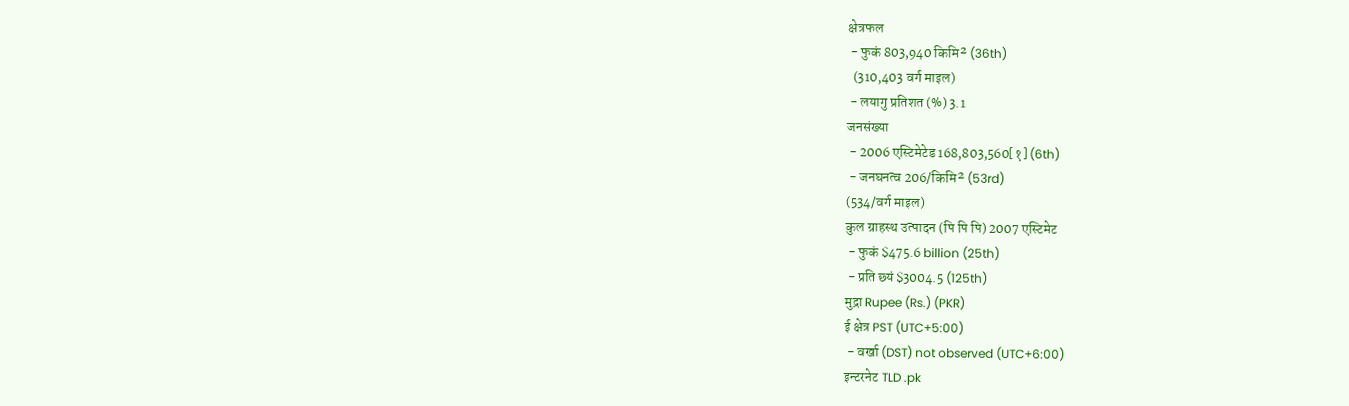क्षेत्रफल
 - फुकं 803,940 किमि² (36th)
  (310,403 वर्ग माइल)
 - लयागु प्रतिशत (%) 3.1
जनसंख्या
 - 2006 एस्टिमेटेड 168,803,560[१] (6th)
 - जनघनत्व 206/किमि² (53rd)
(534/वर्ग माइल)
कुल ग्राहस्थ उत्पादन (पि पि पि) 2007 एस्टिमेट
 - फुकं $475.6 billion (25th)
 - प्रति छ्यं $3004.5 (125th)
मुद्रा Rupee (Rs.) (PKR)
ई क्षेत्र PST (UTC+5:00)
 - वर्खा (DST) not observed (UTC+6:00)
इन्टरनेट TLD .pk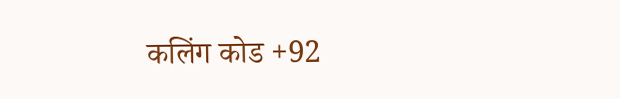कलिंग कोड +92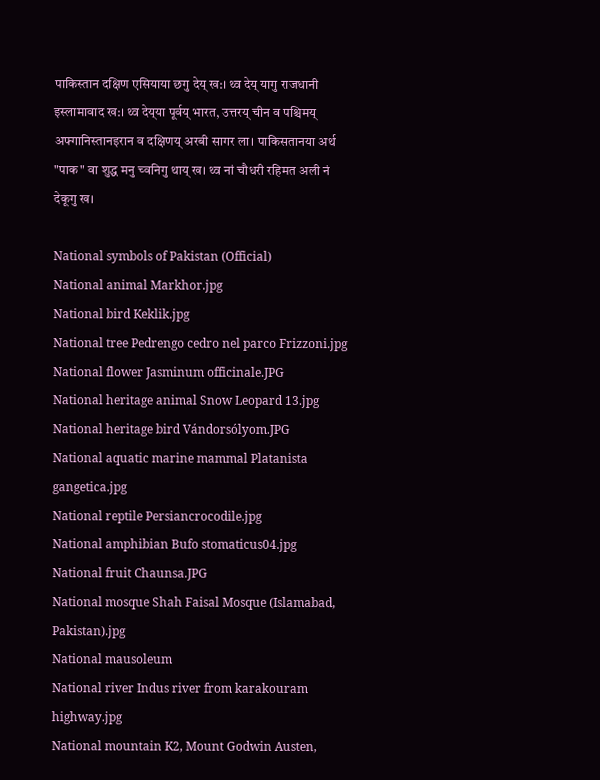पाकिस्तान दक्षिण एसियाया छगु देय् ख:। थ्व देय् यागु राजधानी इस्लामावाद ख:। थ्व देय्‌या पूर्वय् भारत, उत्तरय् चीन व पश्चिमय् अफ्गानिस्तानइरान व दक्षिणय् अरबी सागर ला। पाकिसतानया अर्थ "पाक" वा शुद्ध मनु च्वनिगु थाय्‌ ख। थ्व नां चौधरी रहिमत अली नं देकूगु ख।

National symbols of Pakistan (Official)
National animal Markhor.jpg
National bird Keklik.jpg
National tree Pedrengo cedro nel parco Frizzoni.jpg
National flower Jasminum officinale.JPG
National heritage animal Snow Leopard 13.jpg
National heritage bird Vándorsólyom.JPG
National aquatic marine mammal Platanista gangetica.jpg
National reptile Persiancrocodile.jpg
National amphibian Bufo stomaticus04.jpg
National fruit Chaunsa.JPG
National mosque Shah Faisal Mosque (Islamabad, Pakistan).jpg
National mausoleum
National river Indus river from karakouram highway.jpg
National mountain K2, Mount Godwin Austen,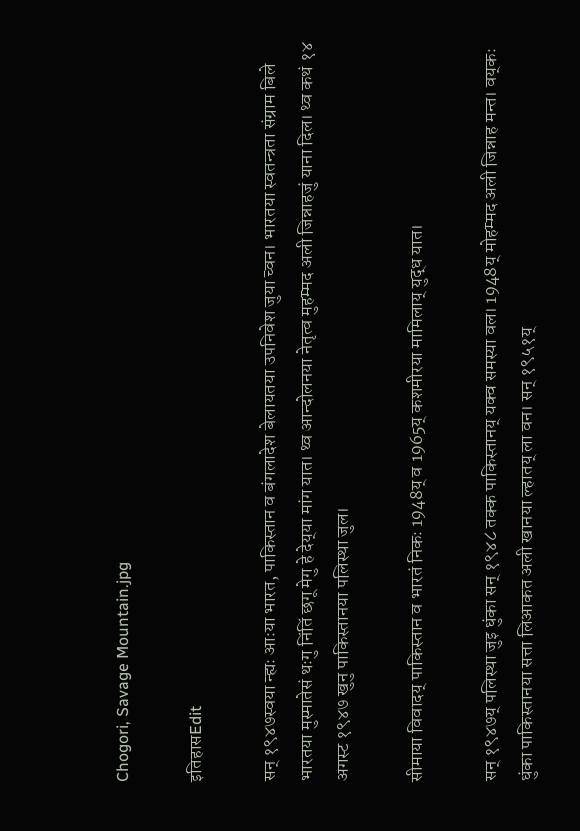Chogori, Savage Mountain.jpg

इतिहासEdit

सन् १९४७स्वया न्ह्यः आःया भारत, पाकिस्तान व बंगलादेश बेलायतया उपनिवेश जुया च्वन। भारतया स्वतन्त्रता संग्राम बिले भारतया मुस्मातेसं थःगु निंतिं छगू मेगु हे देय्‌या मांग यात। थ्व आन्दोलनया नेतृत्व मुहम्मद अली जिन्नाहजुं याना दिल। थ्व कथं १४ अगस्ट १९४७ खुनु पाकिस्तानया पलिस्था जुल।

सीमाया विवादय् पाकिस्तान व भारतं निकः 1948य् व 1965य् कशमीरया मामिलाय् युद्ध यात।

सन् १९४७य् पलिस्था जुइ धुंका सन् १९४८ तक्क पाकिस्तानय् यक्व समस्या वल। 1948य् मोहम्मद अली जिन्नाह मन्त। वय्‌कः धुंका पाकिस्तानया सत्ता लिआकत अली खानया ल्हातय् ला वन। सन् १९५१य्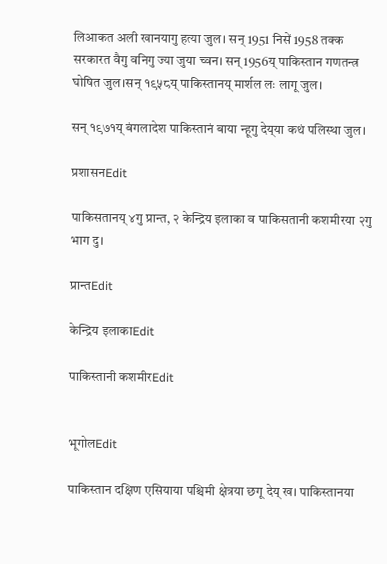लिआकत अली खानयागु हत्या जुल। सन् 1951 निसें 1958 तक्क सरकारत वैगु वनिगु ज्या जुया च्वन। सन् 1956य् पाकिस्तान गणतन्त्र घोषित जुल।सन् १९५८य् पाकिस्तानय् मार्शल लः लागू जुल।

सन् १९७१य् बंगलादेश पाकिस्तानं बाया न्हूगु देय्‌या कथं पलिस्था जुल।

प्रशासनEdit

पाकिसतानय् ४गु प्रान्त, २ केन्द्रिय इलाका व पाकिसतानी कशमीरया २गु भाग दु।

प्रान्तEdit

केन्द्रिय इलाकाEdit

पाकिस्तानी कशमीरEdit


भूगोलEdit

पाकिस्तान दक्षिण एसियाया पश्चिमी क्षेत्रया छगू देय्‌ ख। पाकिस्तानया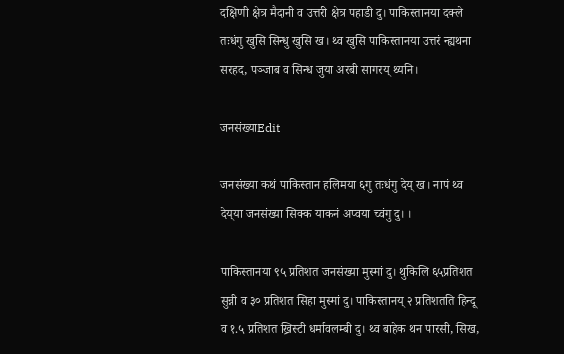दक्षिणी क्षेत्र मैदानी व उत्तरी क्षेत्र पहाडी दु। पाकिस्तानया दक्ले तःधंगु खुसि सिन्धु खुसि ख। थ्व खुसि पाकिस्तानया उत्तरं न्ह्यथना सरहद, पञ्जाब व सिन्ध जुया अरबी सागरय् थ्यनि।

जनसंख्याEdit

जनसंख्या कथं पाकिस्तान हलिमया ६गु तःधंगु देय्‌ ख। नापं थ्व देय्‌या जनसंख्या सिक्क याकनं अप्वया च्वंगु दु। ।

पाकिस्तानया ९५ प्रतिशत जनसंख्या मुस्मां दु। थुकिलि ६५प्रतिशत सुन्नी व ३० प्रतिशत सिहा मुस्मां दु। पाकिस्तानय् २ प्रतिशतति हिन्दू व १.५ प्रतिशत ख्रिस्टी धर्मावलम्बी दु। थ्व बाहेक थन पारसी, सिख,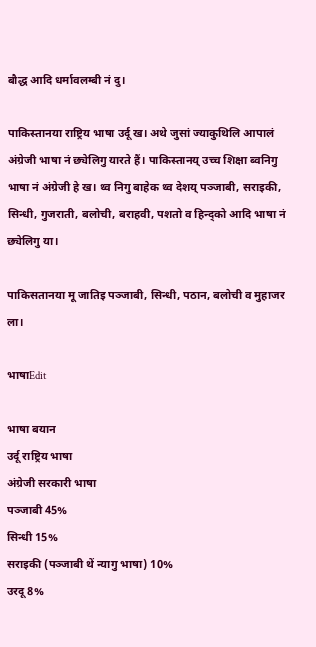बौद्ध आदि धर्मावलम्बी नं दु।

पाकिस्तानया राष्ट्रिय भाषा उर्दू ख। अथे जुसां ज्याकुथिलि आपालं अंग्रेजी भाषा नं छ्येलिगु यारते हैं। पाकिस्तानय् उच्च शिक्षा ब्वनिगु भाषा नं अंग्रेजी हे ख। थ्व निगु बाहेक थ्व देशय् पञ्जाबी, सराइकी, सिन्धी, गुजराती, बलोची, बराहवी, पशतो व हिन्द्को आदि भाषा नं छ्येलिगु या।

पाकिसतानया मू जातिइ पञ्जाबी, सिन्धी, पठान, बलोची व मुहाजर ला।

भाषाEdit

भाषा बयान
उर्दू राष्ट्रिय भाषा
अंग्रेजी सरकारी भाषा
पञ्जाबी 45%
सिन्धी 15%
सराइकी (पञ्जाबी थें न्यागु भाषा) 10%
उरदू 8%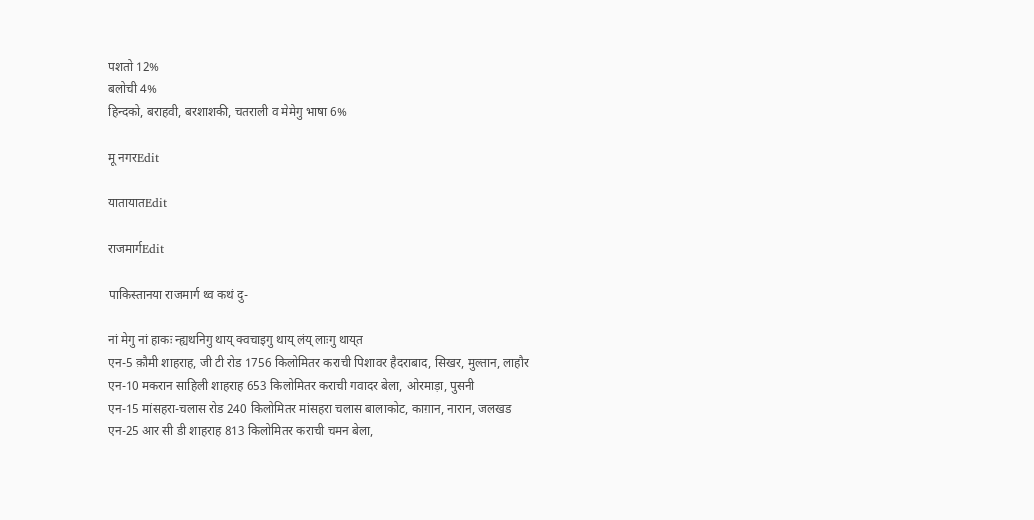पशतो 12%
बलोची 4%
हिन्दको, बराहवी, बरशाशकी, चतराली व मेमेगु भाषा 6%

मू नगरEdit

यातायातEdit

राजमार्गEdit

पाकिस्तानया राजमार्ग थ्व कथं दु-

नां मेगु नां हाकः न्ह्यथनिगु थाय् क्वचाइगु थाय् लंय् लाःगु थाय्‌त
एन-5 क़ौमी शाहराह, जी टी रोड 1756 किलोमितर कराची पिशावर हैदराबाद, सिखर, मुल्तान, लाहौर
एन-10 मकरान साहिली शाहराह 653 किलोमितर कराची गवादर बेला, ओरमाड़ा, पुसनी
एन-15 मांसहरा-चलास रोड 240 किलोमितर मांसहरा चलास बालाकोट, काग़ान, नारान, जलखड
एन-25 आर सी डी शाहराह 813 किलोमितर कराची चमन बेला,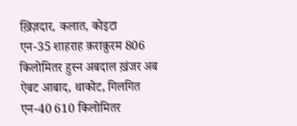ख़िज़दार, कलात, कोइटा
एन-35 शाहराह क़राक़ुरम 806 किलोमितर हुस्न अबदाल ख़ंजर अब ऐबट आबाद, थाकोट, गिलगित
एन-40 610 किलोमितर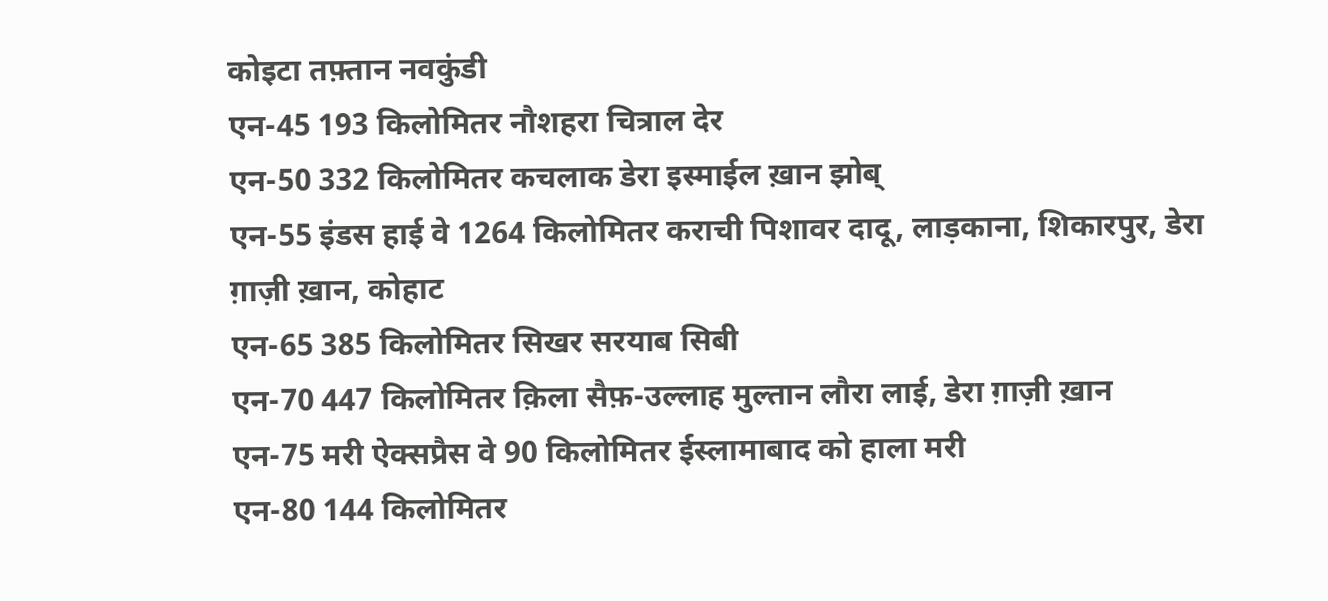कोइटा तफ़्तान नवकुंडी
एन-45 193 किलोमितर नौशहरा चित्राल देर
एन-50 332 किलोमितर कचलाक डेरा इस्माईल ख़ान झोब्
एन-55 इंडस हाई वे 1264 किलोमितर कराची पिशावर दादू, लाड़काना, शिकारपुर, डेरा ग़ाज़ी ख़ान, कोहाट
एन-65 385 किलोमितर सिखर सरयाब सिबी
एन-70 447 किलोमितर क़िला सैफ़-उल्लाह मुल्तान लौरा लाई, डेरा ग़ाज़ी ख़ान
एन-75 मरी ऐक्सप्रैस वे 90 किलोमितर ईस्लामाबाद को हाला मरी
एन-80 144 किलोमितर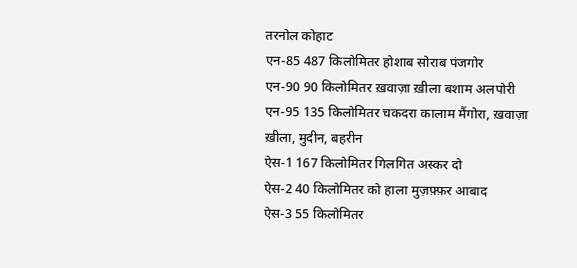तरनोल कोहाट
एन-85 487 किलोमितर होशाब सोराब पंजगोर
एन-90 90 किलोमितर ख़वाज़ा ख़ीला बशाम अलपोरी
एन-95 135 किलोमितर चकदरा कालाम मैंगोरा, ख़वाज़ा ख़ीला, मुदीन, बहरीन
ऐस-1 167 किलोमितर गिलगित अस्कर दो
ऐस-2 40 किलोमितर को हाला मुज़फ़्फ़र आबाद
ऐस-3 55 किलोमितर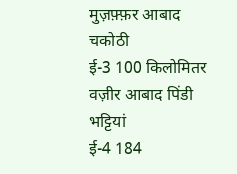मुज़फ़्फ़र आबाद चकोठी
ई-3 100 किलोमितर वज़ीर आबाद पिंडी भट्टियां
ई-4 184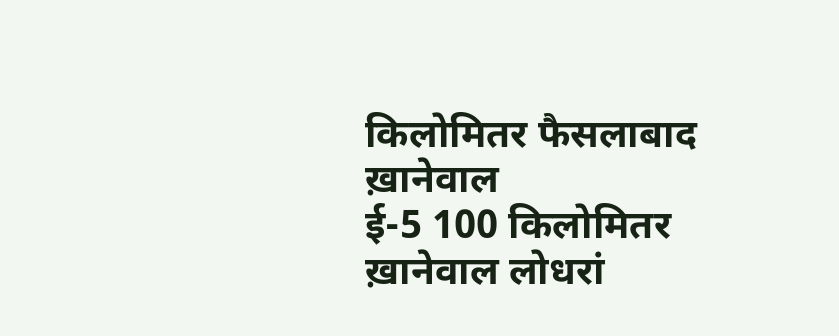किलोमितर फैसलाबाद ख़ानेवाल
ई-5 100 किलोमितर ख़ानेवाल लोधरां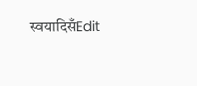स्वयादिसँEdit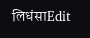लिधंसाEdit